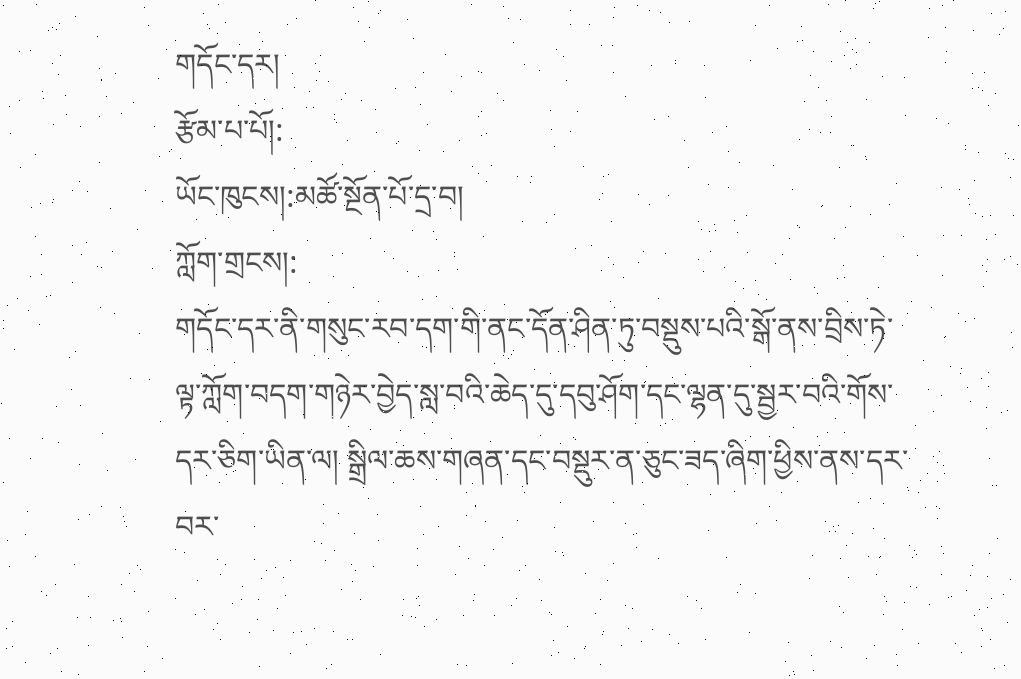གདོང་དར།
རྩོམ་པ་པོ།:
ཡོང་ཁུངས།:མཚོ་སྔོན་པོ་དྲ་བ།
ཀློག་གྲངས།:
གདོང་དར་ནི་གསུང་རབ་དག་གི་ནང་དོན་ཤིན་ཏུ་བསྡུས་པའི་སྒོ་ནས་བྲིས་ཏེ་ལྟ་ཀློག་བདག་གཉེར་བྱེད་སླ་བའི་ཆེད་དུ་དབུ་ཤོག་དང་ལྷན་དུ་སྦྱར་བའི་གོས་དར་ཅིག་ཡིན་ལ། སྒྲིལ་ཆས་གཞན་དང་བསྡུར་ན་ཅུང་ཟད་ཞིག་ཕྱིས་ནས་དར་བར་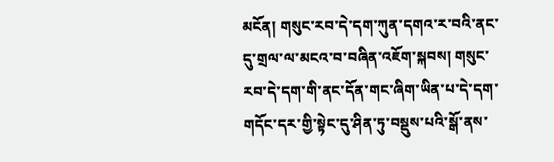མངོན། གསུང་རབ་དེ་དག་ཀུན་དགའ་ར་བའི་ནང་དུ་གྲལ་ལ་མངའ་བ་བཞིན་འཇོག་སྐབས། གསུང་རབ་དེ་དག་གི་ནང་དོན་གང་ཞིག་ཡིན་པ་དེ་དག་གདོང་དར་གྱི་སྟེང་དུ་ཤིན་ཏུ་བསྡུས་པའི་སྒོ་ནས་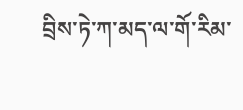བྲིས་ཏེ་ཀ་མད་ལ་གོ་རིམ་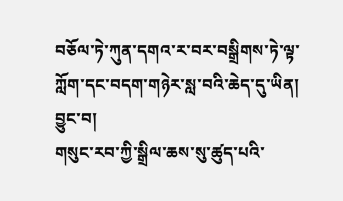བཅོལ་ཏེ་ཀུན་དགའ་ར་བར་བསྒྲིགས་ཏེ་ལྟ་ཀློག་དང་བདག་གཉེར་སླ་བའི་ཆེད་དུ་ཡིན།
བྱུང་བ།
གསུང་རབ་ཀྱི་སྒྲིལ་ཆས་སུ་ཚུད་པའི་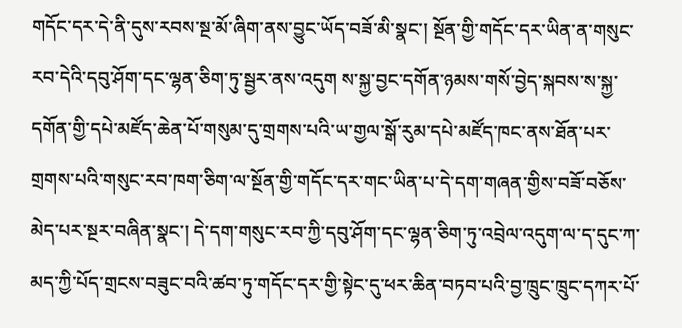གདོང་དར་དེ་ནི་དུས་རབས་སྔ་མོ་ཞིག་ནས་བྱུང་ཡོད་བཟོ་མི་སྣང་། སྔོན་གྱི་གདོང་དར་ཡིན་ན་གསུང་རབ་དེའི་དབུ་ཤོག་དང་ལྷན་ཅིག་ཏུ་སྦྱར་ནས་འདུག ས་སྐྱ་བྱང་དགོན་ཉམས་གསོ་བྱེད་སྐབས་ས་སྐྱ་དགོན་གྱི་དཔེ་མཛོད་ཆེན་པོ་གསུམ་དུ་གྲགས་པའི་ཡ་གྱལ་སྒོ་རུམ་དཔེ་མཛོད་ཁང་ནས་ཐོན་པར་གྲགས་པའི་གསུང་རབ་ཁག་ཅིག་ལ་སྔོན་གྱི་གདོང་དར་གང་ཡིན་པ་དེ་དག་གཞན་གྱིས་བཟོ་བཅོས་མེད་པར་སྔར་བཞིན་སྣང་། དེ་དག་གསུང་རབ་ཀྱི་དབུ་ཤོག་དང་ལྷན་ཅིག་ཏུ་འབྲེལ་འདུག་ལ་ད་དུང་ཀ་མད་ཀྱི་པོད་གྲངས་བཟུང་བའི་ཚབ་ཏུ་གདོང་དར་གྱི་སྟེང་དུ་ཕར་ཆིན་བཏབ་པའི་བྱ་ཁྲུང་ཁྲུང་དཀར་པོ་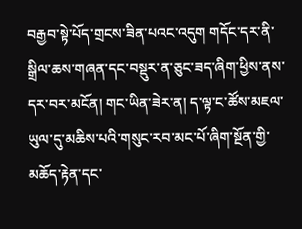བརྒྱབ་སྟེ་པོད་གྲངས་ཟིན་པའང་འདུག གདོང་དར་ནི་སྒྲིལ་ཆས་གཞན་དང་བསྡུར་ན་ཅུང་ཟད་ཞིག་ཕྱིས་ནས་དར་བར་མངོན། གང་ཡིན་ཟེར་ན། ད་ལྟ་ང་ཚོས་མཇལ་ཡུལ་དུ་མཆིས་པའི་གསུང་རབ་མང་པོ་ཞིག་སྔོན་གྱི་མཆོད་རྟེན་དང་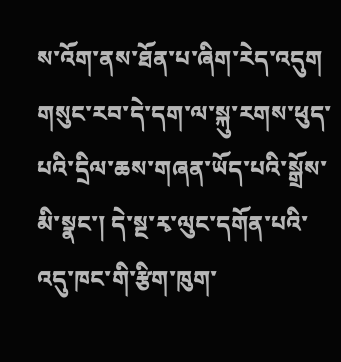ས་འོག་ནས་ཐོན་པ་ཞིག་རེད་འདུག གསུང་རབ་དེ་དག་ལ་སྐུ་རགས་ཕུད་པའི་དྲིལ་ཆས་གཞན་ཡོད་པའི་སྒྲོས་མི་སྣང་། དེ་སྔ་རྭ་ལུང་དགོན་པའི་འདུ་ཁང་གི་རྩིག་ཁུག་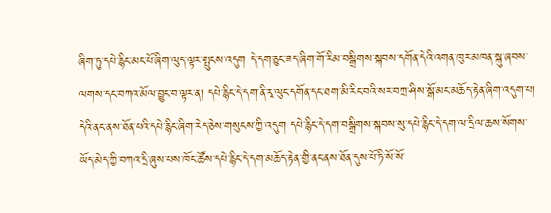ཞིག་ཏུ་དཔེ་རྙིང་མང་པོ་ཞིག་ལུད་ལྟར་སྤུངས་འདུག དེ་དག་ཅུང་ཟད་ཞིག་གོ་རིམ་བསྒྲིགས་སྐབས་དགོན་དེའི་འགན་ཁུར་མཁན་སྐུ་ཞབས་ལགས་དང་བཀའ་མོལ་བྱུང་བ་ལྟར་ན། དཔེ་རྙིང་དེ་དག་ནི་རྭ་ལུང་དགོན་དང་ཐག་མི་རིང་བའི་སར་བཀྲ་ཤིས་སྒོ་མང་མཆོད་རྟེན་ཞིག་འདུག་པ། དེའི་ནང་ནས་ཐོན་པའི་དཔེ་རྙིང་ཞིག་རེད་ཅེས་གསུངས་ཀྱི་འདུག དཔེ་རྙིང་དེ་དག་བསྒྲིགས་སྐབས་སུ་དཔེ་རྙིང་དེ་དག་ལ་དྲིལ་ཆས་སོགས་ཡོད་མེད་ཀྱི་བཀའ་དྲི་ཞུས་པས་ཁོང་ཚོས་དཔེ་རྙིང་དེ་དག་མཆོད་རྟེན་གྱི་ནང་ནས་ཐོན་དུས་པོ་ཏི་སོ་སོ་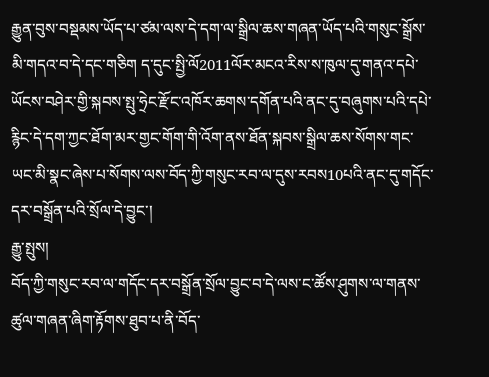རྒྱུན་བུས་བསྡམས་ཡོད་པ་ཙམ་ལས་དེ་དག་ལ་སྒྲིལ་ཆས་གཞན་ཡོད་པའི་གསུང་སྒྲོས་མི་གདའ་བ་དེ་དང་གཅིག ད་དུང་སྤྱི་ལོ2011ལོར་མངའ་རིས་ས་ཁུལ་དུ་གནའ་དཔེ་ཡོངས་བཤེར་གྱི་སྐབས་སྤུ་ཧྲེང་རྫོང་འཁོར་ཆགས་དགོན་པའི་ནང་དུ་བཞུགས་པའི་དཔེ་རྙིང་དེ་དག་ཀྱང་ཐོག་མར་གྱང་གོག་གི་འོག་ནས་ཐོན་སྐབས་སྒྲིལ་ཆས་སོགས་གང་ཡང་མི་སྣང་ཞེས་པ་སོགས་ལས་བོད་ཀྱི་གསུང་རབ་ལ་དུས་རབས10པའི་ནང་དུ་གདོང་དར་བསྒྲོན་པའི་སྲོལ་དེ་བྱུང་།
རྒྱུ་སྤུས།
བོད་ཀྱི་གསུང་རབ་ལ་གདོང་དར་བསྒྲོན་སྲོལ་བྱུང་བ་དེ་ལས་ང་ཚོས་ཤུགས་ལ་གནས་ཚུལ་གཞན་ཞིག་རྟོགས་ཐུབ་པ་ནི་བོད་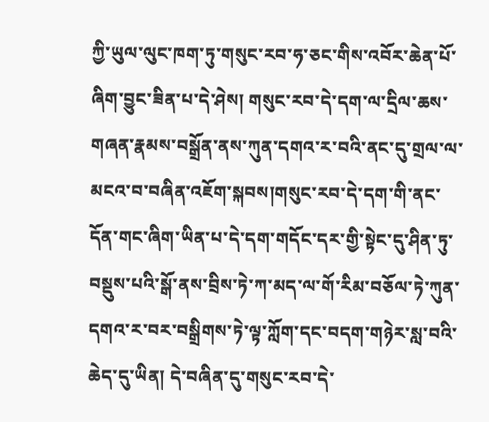ཀྱི་ཡུལ་ལུང་ཁག་ཏུ་གསུང་རབ་ཧ་ཅང་གིས་འབོར་ཆེན་པོ་ཞིག་བྱུང་ཟིན་པ་དེ་ཤེས། གསུང་རབ་དེ་དག་ལ་དྲིལ་ཆས་གཞན་རྣམས་བསྒྲོན་ནས་ཀུན་དགའ་ར་བའི་ནང་དུ་གྲལ་ལ་མངའ་བ་བཞིན་འཇོག་སྐབས།གསུང་རབ་དེ་དག་གི་ནང་དོན་གང་ཞིག་ཡིན་པ་དེ་དག་གདོང་དར་གྱི་སྟེང་དུ་ཤིན་ཏུ་བསྡུས་པའི་སྒོ་ནས་བྲིས་ཏེ་ཀ་མད་ལ་གོ་རིམ་བཅོལ་ཏེ་ཀུན་དགའ་ར་བར་བསྒྲིགས་ཏེ་ལྟ་ཀློག་དང་བདག་གཉེར་སླ་བའི་ཆེད་དུ་ཡིན། དེ་བཞིན་དུ་གསུང་རབ་དེ་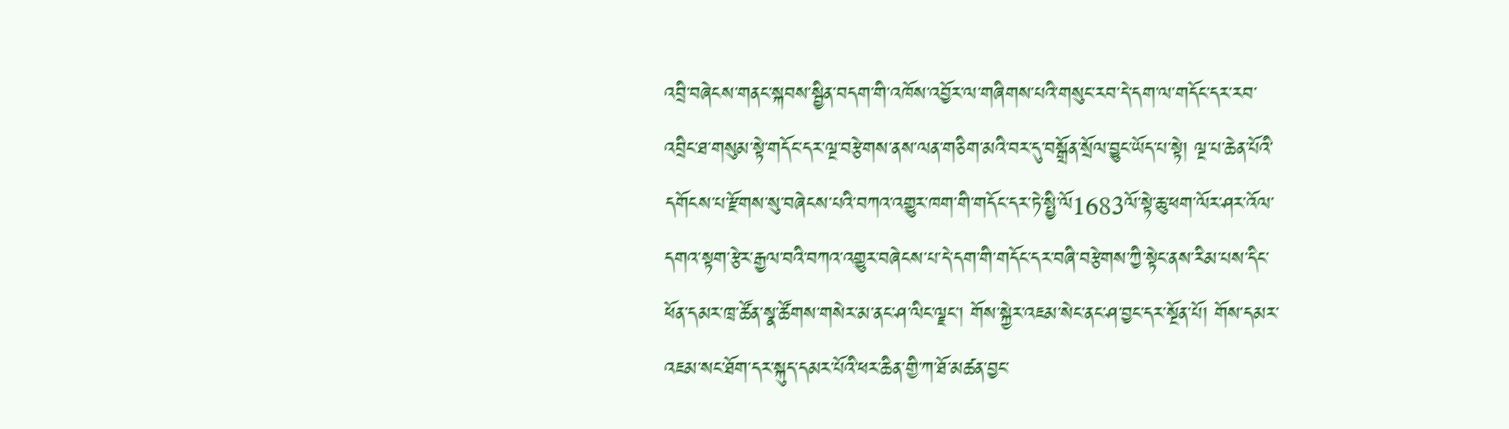འབྲི་བཞེངས་གནང་སྐབས་སྦྱིན་བདག་གི་འཁོས་འབྱོར་ལ་གཞིགས་པའི་གསུང་རབ་དེ་དག་ལ་གདོང་དར་རབ་འབྲིང་ཐ་གསུམ་སྟེ་གདོང་དར་ལྔ་བརྩེགས་ནས་ལན་གཅིག་མའི་བར་དུ་བསྒྲོན་སྲོལ་བྱུང་ཡོད་པ་སྟེ། ལྔ་པ་ཆེན་པོའི་དགོངས་པ་རྫོགས་སུ་བཞེངས་པའི་བཀའ་འགྱུར་ཁག་གི་གདོང་དར་ཏེ་སྤྱི་ལོ1683ལོ་སྟེ་ཆུ་ཕག་ལོར་ཤར་འོལ་དགའ་སྟག་རྩེར་རྒྱལ་བའི་བཀའ་འགྱུར་བཞེངས་པ་དེ་དག་གི་གདོང་དར་བཞི་བརྩེགས་ཀྱི་སྟེང་ནས་རིམ་པས་དིང་ཕོན་དམར་ཁྲ་ཚོན་སྣ་ཚོགས་གསེར་མ་ནང་ཤ་ལིང་ལྗང་། གོས་སྐྱེར་འཇམ་སེང་ནང་ཤ་བྱང་དར་སྔོན་པོ། གོས་དམར་འཇམ་སང་ཐོག་དར་སྐུད་དམར་པོའི་ཕར་ཆིན་གྱི་ཀ་ཐོ་མཚན་བྱང་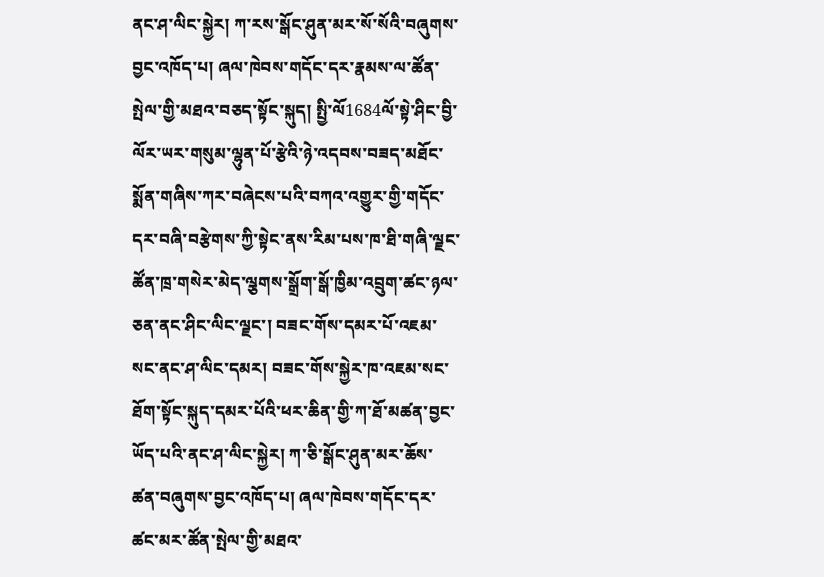ནང་ཤ་ལིང་སྐྱེར། ཀ་རས་སྒོང་ཤུན་མར་སོ་སོའི་བཞུགས་བྱང་འཁོད་པ། ཞལ་ཁེབས་གདོང་དར་རྣམས་ལ་ཚོན་སྤེལ་གྱི་མཐའ་བཅད་སྟོང་སྐུད། སྤྱི་ལོ1684ལོ་སྟེ་ཤིང་བྱི་ལོར་ཡར་གསུམ་ལྷུན་པོ་རྩེའི་ཉེ་འདབས་བཟད་མཐོང་སྨོན་གཞིས་ཀར་བཞེངས་པའི་བཀའ་འགྱུར་གྱི་གདོང་དར་བཞི་བརྩེགས་ཀྱི་སྟེང་ནས་རིམ་པས་ཁ་ཐི་གཞི་ལྗང་ཚོན་ཁྲ་གསེར་མེད་ལྕགས་སྒྲོག་སྒོ་ཁྱིམ་འབྲུག་ཚང་ཉལ་ཅན་ནང་ཤིང་ལིང་ལྗང་། བཟང་གོས་དམར་པོ་འཇམ་སང་ནང་ཤ་ལིང་དམར། བཟང་གོས་སྐྱེར་ཁ་འཇམ་སང་ཐོག་སྟོང་སྐུད་དམར་པོའི་ཕར་ཆིན་གྱི་ཀ་ཐོ་མཚན་བྱང་ཡོད་པའི་ནང་ཤ་ལིང་སྐྱེར། ཀ་ཅི་སྒོང་ཤུན་མར་ཆོས་ཚན་བཞུགས་བྱང་འཁོད་པ། ཞལ་ཁེབས་གདོང་དར་ཚང་མར་ཚོན་སྤེལ་གྱི་མཐའ་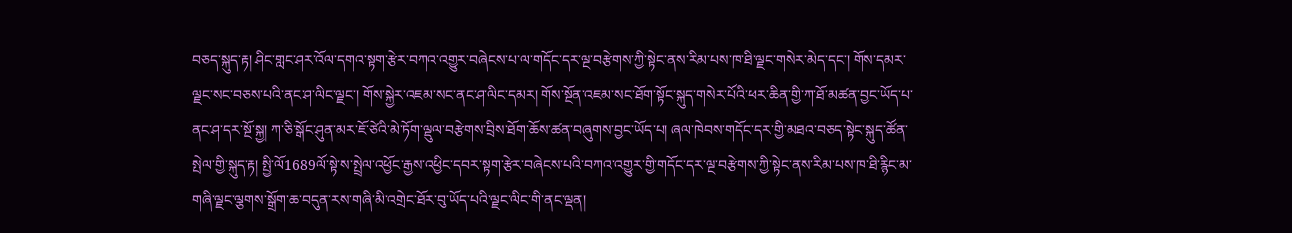བཅད་སྐུད་རྟ། ཤིང་གླང་ཤར་འོལ་དགའ་སྟག་རྩེར་བཀའ་འགྱུར་བཞེངས་པ་ལ་གདོང་དར་ལྔ་བརྩེགས་ཀྱི་སྟེང་ནས་རིམ་པས་ཁ་ཐི་ལྗང་གསེར་མེད་དང་། གོས་དམར་ལྗང་སང་བཅས་པའི་ནང་ཤ་ལིང་ལྗང་། གོས་སྐྱེར་འཇམ་སང་ནང་ཤ་ལིང་དམར། གོས་སྔོན་འཇམ་སང་ཐོག་སྟོང་སྐུད་གསེར་པོའི་ཕར་ཆིན་གྱི་ཀ་ཐོ་མཚན་བྱང་ཡོད་པ་ནང་ཤ་དར་སྔོ་སྐྱ། ཀ་ཅི་སྒོང་ཤུན་མར་ཇོ་ཙེའི་མེ་ཏོག་ལྡུལ་བརྩེགས་བྲིས་ཐོག་ཆོས་ཚན་བཞུགས་བྱང་ཡོད་པ། ཞལ་ཁེབས་གདོང་དར་གྱི་མཐའ་བཅད་སྟེང་སྐུད་ཚོན་སྤེལ་གྱི་སྐུད་རྟ། སྤྱི་ལོ1689ལོ་སྟེ་ས་སྤྲེལ་འཕྱོང་རྒྱས་འཕྱིང་དབར་སྟག་རྩེར་བཞེངས་པའི་བཀའ་འགྱུར་གྱི་གདོང་དར་ལྔ་བརྩེགས་ཀྱི་སྟེང་ནས་རིམ་པས་ཁ་ཐི་རྙིང་མ་གཞི་ལྗང་ལྕགས་སྒྲོག་ཆ་བདུན་རས་གཞི་མི་འགྲེང་ཐོར་བུ་ཡོད་པའི་ལྗང་ལིང་གི་ནང་ལྡན།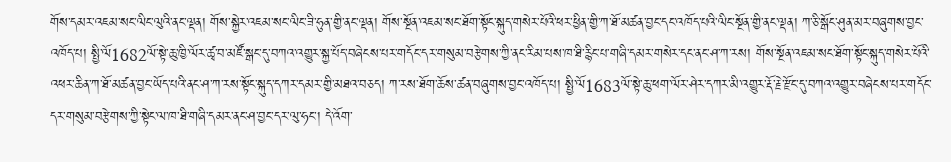གོས་དམར་འཇམ་སང་ལིང་ལུའི་ནང་ལྡན། གོས་སྐྱེར་འཇམ་སང་ལིང་ཟི་ཧུན་གྱི་ནང་ལྡན། གོས་སྔོན་འཇམ་སང་ཐོག་སྟོང་སྐུད་གསེར་པོའི་ཕར་ཕྱིན་གྱི་ཀ་ཐོ་མཚན་བྱང་དང་འཁོད་པའི་ལིང་སྔོན་གྱི་ནང་ལྡན། ཀ་ཅི་སྒོང་ཤུན་མར་བཞུགས་བྱང་འཁོད་པ། སྤྱི་ལོ1682ལོ་སྟེ་ཆུ་ཁྱི་ལོར་ཚྭ་བ་མཛོ་སྒང་དུ་བཀའ་འགྱུར་སྐྱ་པོད་བཞེངས་པར་གདོང་དར་གསུམ་བརྩེགས་ཀྱི་ནང་རིམ་པས་ཁ་ཐི་རྙིང་པ་གཞི་དམར་གསེར་དང་ནང་ཤ་ཀ་རས། གོས་སྔོན་འཇམ་སང་ཐོག་སྟོང་སྐུད་གསེར་པོའི་འཕར་ཆིན་ཀ་ཐོ་མཚན་བྱང་ཡོད་པའི་ནང་ཤ་ཀ་རས་སྟོང་སྐུད་དཀར་དམར་གྱི་མཐའ་བཅད། ཀ་རས་ཐོག་ཆོས་ཚན་བཞུགས་བྱང་འཁོད་པ། སྤྱི་ལོ1683ལོ་སྟེ་ཆུ་ཕག་ལོར་ཤེར་དཀར་མི་འགྱུར་རྡོ་རྗེ་རྫོང་དུ་བཀའ་འགྱུར་བཞེངས་པར་གདོང་དར་གསུམ་བརྩེགས་ཀྱི་སྟེང་ལ་ཁ་ཐི་གཞི་དམར་ནང་ཤ་བྱང་དར་ལུ་ཧང་། དེ་འོག་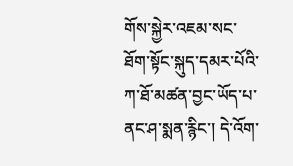གོས་སྐྱེར་འཇམ་སང་ཐོག་སྟོང་སྐུད་དམར་པོའི་ཀ་ཐོ་མཚན་བྱང་ཡོད་པ་ནང་ཤ་སྨན་རྙིང་། དེ་འོག་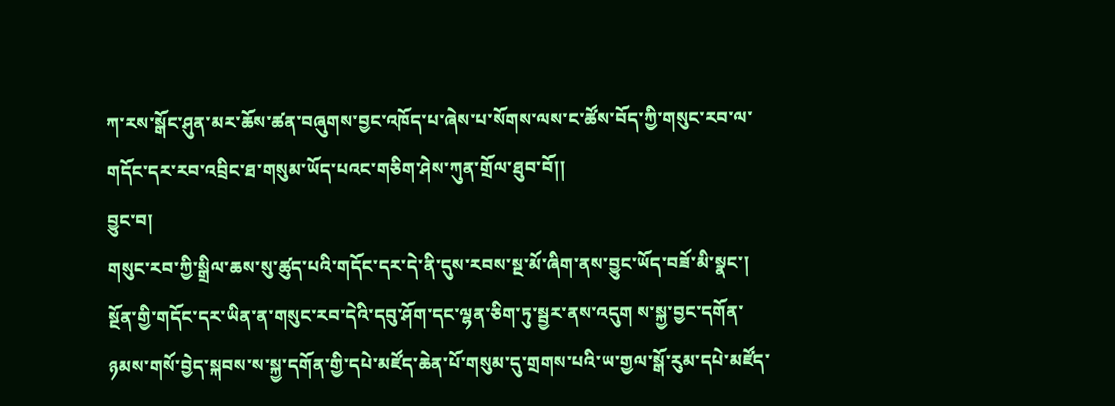ཀ་རས་སྒོང་ཤུན་མར་ཆོས་ཚན་བཞུགས་བྱང་འཁོད་པ་ཞེས་པ་སོགས་ལས་ང་ཚོས་བོད་ཀྱི་གསུང་རབ་ལ་གདོང་དར་རབ་འབྲིང་ཐ་གསུམ་ཡོད་པའང་གཅིག་ཤེས་ཀུན་གྲོལ་ཐུབ་བོ།།
བྱུང་བ།
གསུང་རབ་ཀྱི་སྒྲིལ་ཆས་སུ་ཚུད་པའི་གདོང་དར་དེ་ནི་དུས་རབས་སྔ་མོ་ཞིག་ནས་བྱུང་ཡོད་བཟོ་མི་སྣང་། སྔོན་གྱི་གདོང་དར་ཡིན་ན་གསུང་རབ་དེའི་དབུ་ཤོག་དང་ལྷན་ཅིག་ཏུ་སྦྱར་ནས་འདུག ས་སྐྱ་བྱང་དགོན་ཉམས་གསོ་བྱེད་སྐབས་ས་སྐྱ་དགོན་གྱི་དཔེ་མཛོད་ཆེན་པོ་གསུམ་དུ་གྲགས་པའི་ཡ་གྱལ་སྒོ་རུམ་དཔེ་མཛོད་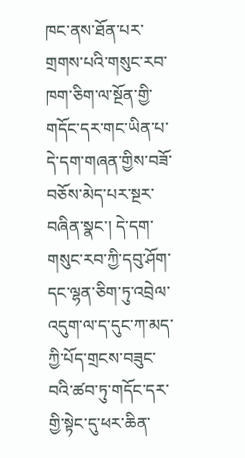ཁང་ནས་ཐོན་པར་གྲགས་པའི་གསུང་རབ་ཁག་ཅིག་ལ་སྔོན་གྱི་གདོང་དར་གང་ཡིན་པ་དེ་དག་གཞན་གྱིས་བཟོ་བཅོས་མེད་པར་སྔར་བཞིན་སྣང་། དེ་དག་གསུང་རབ་ཀྱི་དབུ་ཤོག་དང་ལྷན་ཅིག་ཏུ་འབྲེལ་འདུག་ལ་ད་དུང་ཀ་མད་ཀྱི་པོད་གྲངས་བཟུང་བའི་ཚབ་ཏུ་གདོང་དར་གྱི་སྟེང་དུ་ཕར་ཆིན་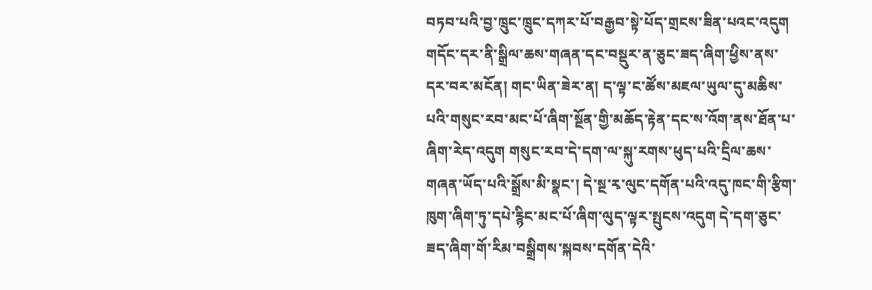བཏབ་པའི་བྱ་ཁྲུང་ཁྲུང་དཀར་པོ་བརྒྱབ་སྟེ་པོད་གྲངས་ཟིན་པའང་འདུག གདོང་དར་ནི་སྒྲིལ་ཆས་གཞན་དང་བསྡུར་ན་ཅུང་ཟད་ཞིག་ཕྱིས་ནས་དར་བར་མངོན། གང་ཡིན་ཟེར་ན། ད་ལྟ་ང་ཚོས་མཇལ་ཡུལ་དུ་མཆིས་པའི་གསུང་རབ་མང་པོ་ཞིག་སྔོན་གྱི་མཆོད་རྟེན་དང་ས་འོག་ནས་ཐོན་པ་ཞིག་རེད་འདུག གསུང་རབ་དེ་དག་ལ་སྐུ་རགས་ཕུད་པའི་དྲིལ་ཆས་གཞན་ཡོད་པའི་སྒྲོས་མི་སྣང་། དེ་སྔ་རྭ་ལུང་དགོན་པའི་འདུ་ཁང་གི་རྩིག་ཁུག་ཞིག་ཏུ་དཔེ་རྙིང་མང་པོ་ཞིག་ལུད་ལྟར་སྤུངས་འདུག དེ་དག་ཅུང་ཟད་ཞིག་གོ་རིམ་བསྒྲིགས་སྐབས་དགོན་དེའི་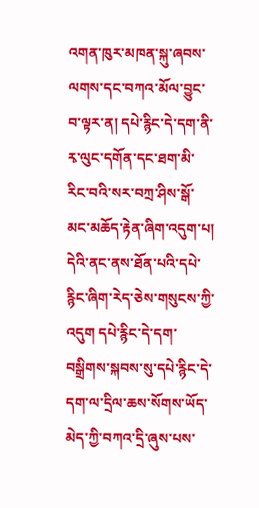འགན་ཁུར་མཁན་སྐུ་ཞབས་ལགས་དང་བཀའ་མོལ་བྱུང་བ་ལྟར་ན། དཔེ་རྙིང་དེ་དག་ནི་རྭ་ལུང་དགོན་དང་ཐག་མི་རིང་བའི་སར་བཀྲ་ཤིས་སྒོ་མང་མཆོད་རྟེན་ཞིག་འདུག་པ། དེའི་ནང་ནས་ཐོན་པའི་དཔེ་རྙིང་ཞིག་རེད་ཅེས་གསུངས་ཀྱི་འདུག དཔེ་རྙིང་དེ་དག་བསྒྲིགས་སྐབས་སུ་དཔེ་རྙིང་དེ་དག་ལ་དྲིལ་ཆས་སོགས་ཡོད་མེད་ཀྱི་བཀའ་དྲི་ཞུས་པས་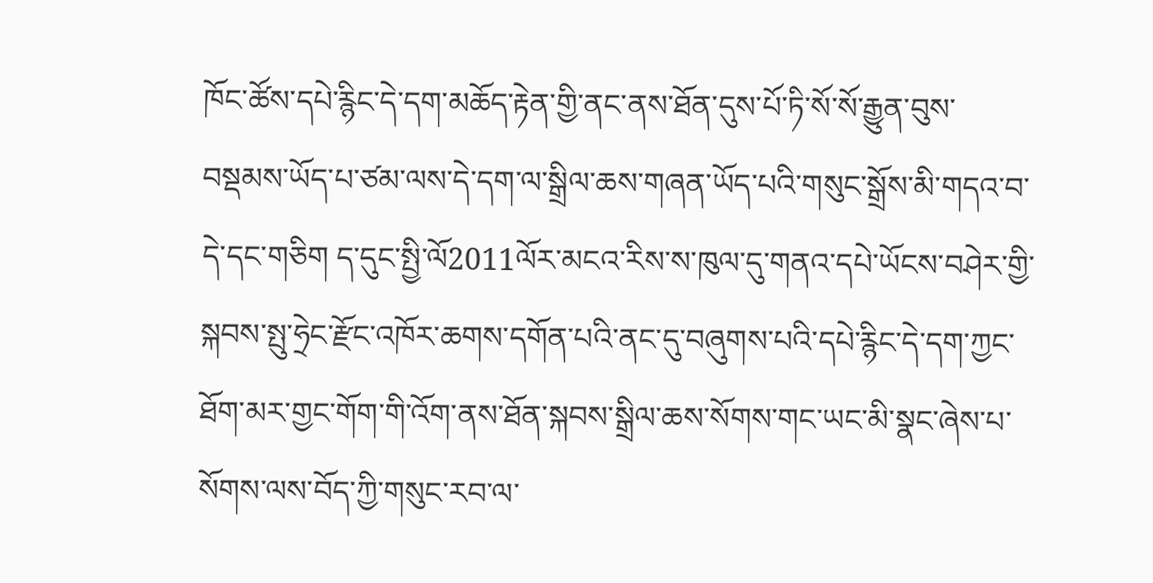ཁོང་ཚོས་དཔེ་རྙིང་དེ་དག་མཆོད་རྟེན་གྱི་ནང་ནས་ཐོན་དུས་པོ་ཏི་སོ་སོ་རྒྱུན་བུས་བསྡམས་ཡོད་པ་ཙམ་ལས་དེ་དག་ལ་སྒྲིལ་ཆས་གཞན་ཡོད་པའི་གསུང་སྒྲོས་མི་གདའ་བ་དེ་དང་གཅིག ད་དུང་སྤྱི་ལོ2011ལོར་མངའ་རིས་ས་ཁུལ་དུ་གནའ་དཔེ་ཡོངས་བཤེར་གྱི་སྐབས་སྤུ་ཧྲེང་རྫོང་འཁོར་ཆགས་དགོན་པའི་ནང་དུ་བཞུགས་པའི་དཔེ་རྙིང་དེ་དག་ཀྱང་ཐོག་མར་གྱང་གོག་གི་འོག་ནས་ཐོན་སྐབས་སྒྲིལ་ཆས་སོགས་གང་ཡང་མི་སྣང་ཞེས་པ་སོགས་ལས་བོད་ཀྱི་གསུང་རབ་ལ་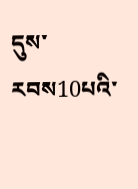དུས་རབས10པའི་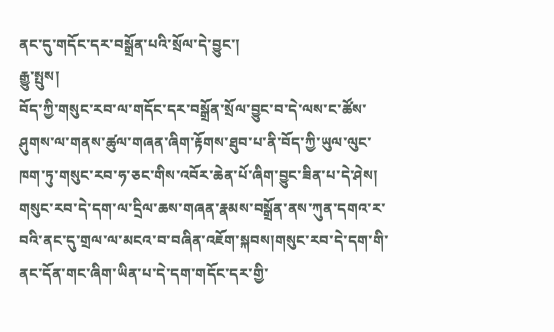ནང་དུ་གདོང་དར་བསྒྲོན་པའི་སྲོལ་དེ་བྱུང་།
རྒྱུ་སྤུས།
བོད་ཀྱི་གསུང་རབ་ལ་གདོང་དར་བསྒྲོན་སྲོལ་བྱུང་བ་དེ་ལས་ང་ཚོས་ཤུགས་ལ་གནས་ཚུལ་གཞན་ཞིག་རྟོགས་ཐུབ་པ་ནི་བོད་ཀྱི་ཡུལ་ལུང་ཁག་ཏུ་གསུང་རབ་ཧ་ཅང་གིས་འབོར་ཆེན་པོ་ཞིག་བྱུང་ཟིན་པ་དེ་ཤེས། གསུང་རབ་དེ་དག་ལ་དྲིལ་ཆས་གཞན་རྣམས་བསྒྲོན་ནས་ཀུན་དགའ་ར་བའི་ནང་དུ་གྲལ་ལ་མངའ་བ་བཞིན་འཇོག་སྐབས།གསུང་རབ་དེ་དག་གི་ནང་དོན་གང་ཞིག་ཡིན་པ་དེ་དག་གདོང་དར་གྱི་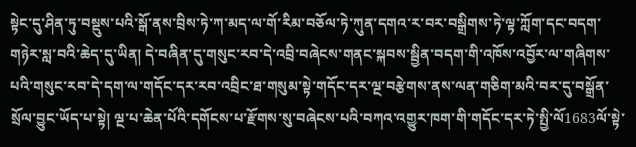སྟེང་དུ་ཤིན་ཏུ་བསྡུས་པའི་སྒོ་ནས་བྲིས་ཏེ་ཀ་མད་ལ་གོ་རིམ་བཅོལ་ཏེ་ཀུན་དགའ་ར་བར་བསྒྲིགས་ཏེ་ལྟ་ཀློག་དང་བདག་གཉེར་སླ་བའི་ཆེད་དུ་ཡིན། དེ་བཞིན་དུ་གསུང་རབ་དེ་འབྲི་བཞེངས་གནང་སྐབས་སྦྱིན་བདག་གི་འཁོས་འབྱོར་ལ་གཞིགས་པའི་གསུང་རབ་དེ་དག་ལ་གདོང་དར་རབ་འབྲིང་ཐ་གསུམ་སྟེ་གདོང་དར་ལྔ་བརྩེགས་ནས་ལན་གཅིག་མའི་བར་དུ་བསྒྲོན་སྲོལ་བྱུང་ཡོད་པ་སྟེ། ལྔ་པ་ཆེན་པོའི་དགོངས་པ་རྫོགས་སུ་བཞེངས་པའི་བཀའ་འགྱུར་ཁག་གི་གདོང་དར་ཏེ་སྤྱི་ལོ1683ལོ་སྟེ་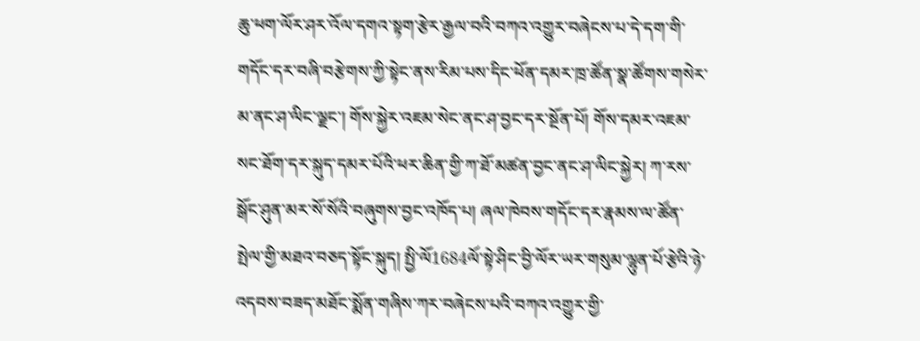ཆུ་ཕག་ལོར་ཤར་འོལ་དགའ་སྟག་རྩེར་རྒྱལ་བའི་བཀའ་འགྱུར་བཞེངས་པ་དེ་དག་གི་གདོང་དར་བཞི་བརྩེགས་ཀྱི་སྟེང་ནས་རིམ་པས་དིང་ཕོན་དམར་ཁྲ་ཚོན་སྣ་ཚོགས་གསེར་མ་ནང་ཤ་ལིང་ལྗང་། གོས་སྐྱེར་འཇམ་སེང་ནང་ཤ་བྱང་དར་སྔོན་པོ། གོས་དམར་འཇམ་སང་ཐོག་དར་སྐུད་དམར་པོའི་ཕར་ཆིན་གྱི་ཀ་ཐོ་མཚན་བྱང་ནང་ཤ་ལིང་སྐྱེར། ཀ་རས་སྒོང་ཤུན་མར་སོ་སོའི་བཞུགས་བྱང་འཁོད་པ། ཞལ་ཁེབས་གདོང་དར་རྣམས་ལ་ཚོན་སྤེལ་གྱི་མཐའ་བཅད་སྟོང་སྐུད། སྤྱི་ལོ1684ལོ་སྟེ་ཤིང་བྱི་ལོར་ཡར་གསུམ་ལྷུན་པོ་རྩེའི་ཉེ་འདབས་བཟད་མཐོང་སྨོན་གཞིས་ཀར་བཞེངས་པའི་བཀའ་འགྱུར་གྱི་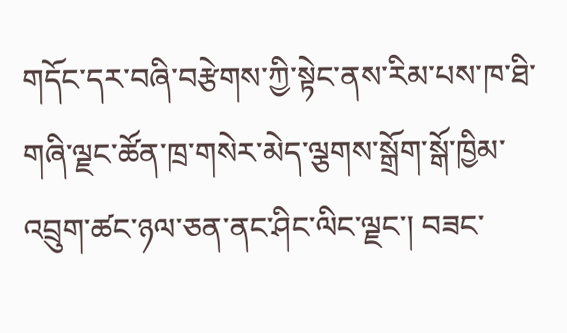གདོང་དར་བཞི་བརྩེགས་ཀྱི་སྟེང་ནས་རིམ་པས་ཁ་ཐི་གཞི་ལྗང་ཚོན་ཁྲ་གསེར་མེད་ལྕགས་སྒྲོག་སྒོ་ཁྱིམ་འབྲུག་ཚང་ཉལ་ཅན་ནང་ཤིང་ལིང་ལྗང་། བཟང་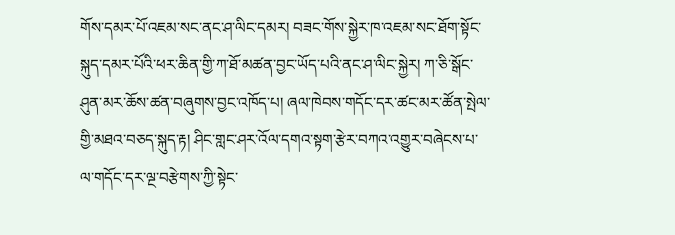གོས་དམར་པོ་འཇམ་སང་ནང་ཤ་ལིང་དམར། བཟང་གོས་སྐྱེར་ཁ་འཇམ་སང་ཐོག་སྟོང་སྐུད་དམར་པོའི་ཕར་ཆིན་གྱི་ཀ་ཐོ་མཚན་བྱང་ཡོད་པའི་ནང་ཤ་ལིང་སྐྱེར། ཀ་ཅི་སྒོང་ཤུན་མར་ཆོས་ཚན་བཞུགས་བྱང་འཁོད་པ། ཞལ་ཁེབས་གདོང་དར་ཚང་མར་ཚོན་སྤེལ་གྱི་མཐའ་བཅད་སྐུད་རྟ། ཤིང་གླང་ཤར་འོལ་དགའ་སྟག་རྩེར་བཀའ་འགྱུར་བཞེངས་པ་ལ་གདོང་དར་ལྔ་བརྩེགས་ཀྱི་སྟེང་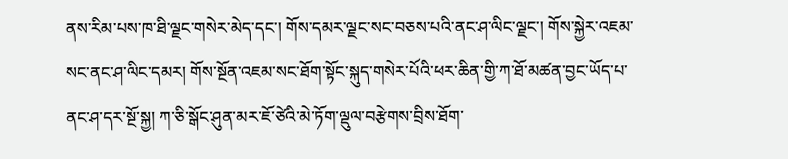ནས་རིམ་པས་ཁ་ཐི་ལྗང་གསེར་མེད་དང་། གོས་དམར་ལྗང་སང་བཅས་པའི་ནང་ཤ་ལིང་ལྗང་། གོས་སྐྱེར་འཇམ་སང་ནང་ཤ་ལིང་དམར། གོས་སྔོན་འཇམ་སང་ཐོག་སྟོང་སྐུད་གསེར་པོའི་ཕར་ཆིན་གྱི་ཀ་ཐོ་མཚན་བྱང་ཡོད་པ་ནང་ཤ་དར་སྔོ་སྐྱ། ཀ་ཅི་སྒོང་ཤུན་མར་ཇོ་ཙེའི་མེ་ཏོག་ལྡུལ་བརྩེགས་བྲིས་ཐོག་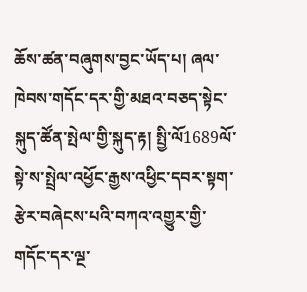ཆོས་ཚན་བཞུགས་བྱང་ཡོད་པ། ཞལ་ཁེབས་གདོང་དར་གྱི་མཐའ་བཅད་སྟེང་སྐུད་ཚོན་སྤེལ་གྱི་སྐུད་རྟ། སྤྱི་ལོ1689ལོ་སྟེ་ས་སྤྲེལ་འཕྱོང་རྒྱས་འཕྱིང་དབར་སྟག་རྩེར་བཞེངས་པའི་བཀའ་འགྱུར་གྱི་གདོང་དར་ལྔ་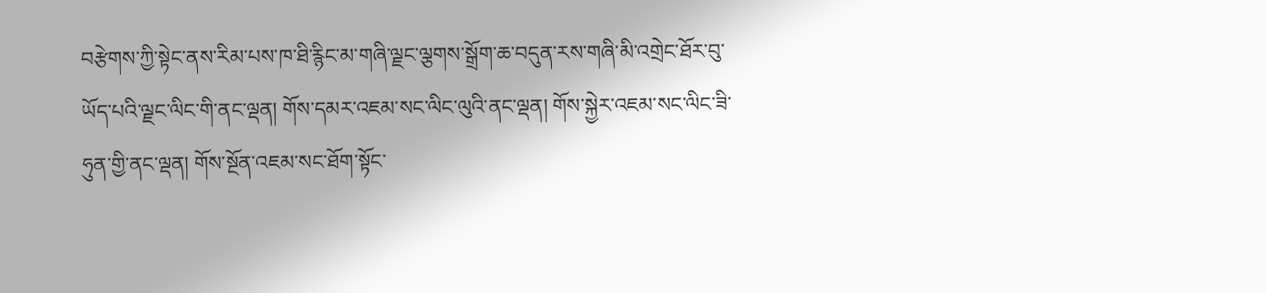བརྩེགས་ཀྱི་སྟེང་ནས་རིམ་པས་ཁ་ཐི་རྙིང་མ་གཞི་ལྗང་ལྕགས་སྒྲོག་ཆ་བདུན་རས་གཞི་མི་འགྲེང་ཐོར་བུ་ཡོད་པའི་ལྗང་ལིང་གི་ནང་ལྡན། གོས་དམར་འཇམ་སང་ལིང་ལུའི་ནང་ལྡན། གོས་སྐྱེར་འཇམ་སང་ལིང་ཟི་ཧུན་གྱི་ནང་ལྡན། གོས་སྔོན་འཇམ་སང་ཐོག་སྟོང་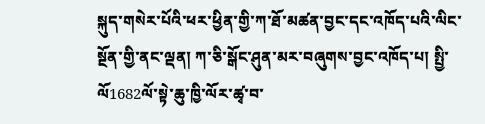སྐུད་གསེར་པོའི་ཕར་ཕྱིན་གྱི་ཀ་ཐོ་མཚན་བྱང་དང་འཁོད་པའི་ལིང་སྔོན་གྱི་ནང་ལྡན། ཀ་ཅི་སྒོང་ཤུན་མར་བཞུགས་བྱང་འཁོད་པ། སྤྱི་ལོ1682ལོ་སྟེ་ཆུ་ཁྱི་ལོར་ཚྭ་བ་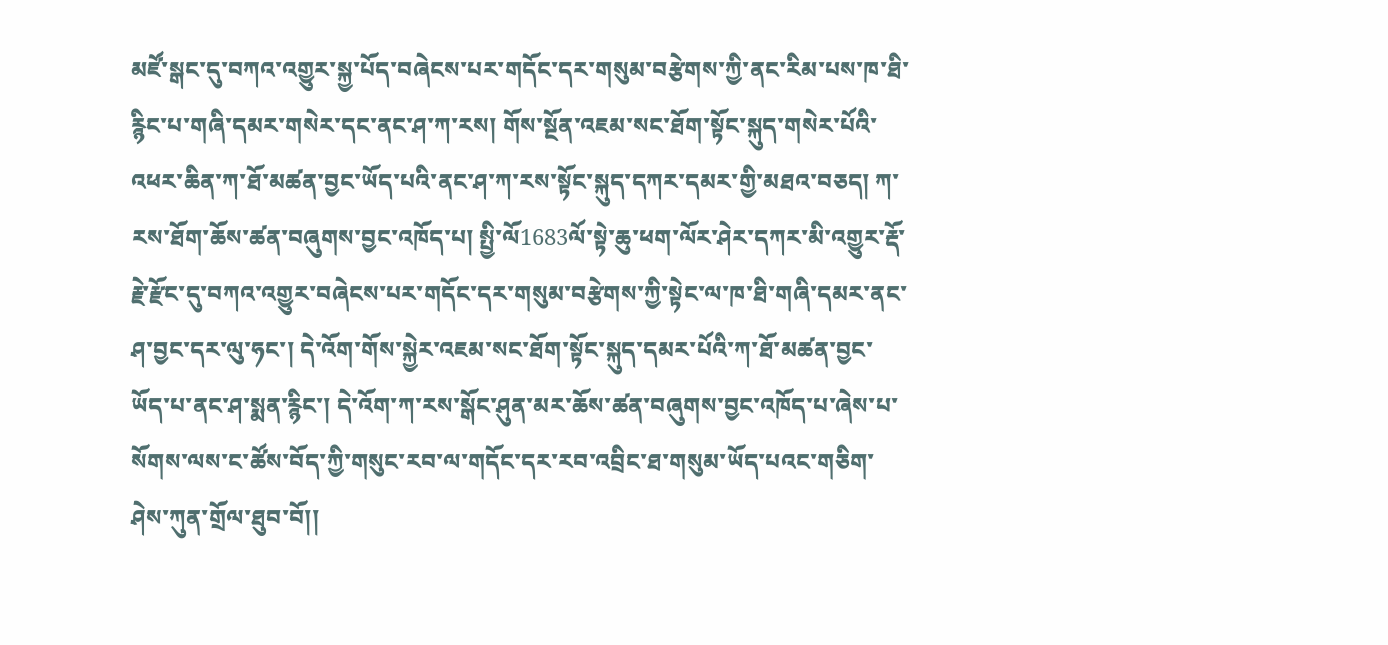མཛོ་སྒང་དུ་བཀའ་འགྱུར་སྐྱ་པོད་བཞེངས་པར་གདོང་དར་གསུམ་བརྩེགས་ཀྱི་ནང་རིམ་པས་ཁ་ཐི་རྙིང་པ་གཞི་དམར་གསེར་དང་ནང་ཤ་ཀ་རས། གོས་སྔོན་འཇམ་སང་ཐོག་སྟོང་སྐུད་གསེར་པོའི་འཕར་ཆིན་ཀ་ཐོ་མཚན་བྱང་ཡོད་པའི་ནང་ཤ་ཀ་རས་སྟོང་སྐུད་དཀར་དམར་གྱི་མཐའ་བཅད། ཀ་རས་ཐོག་ཆོས་ཚན་བཞུགས་བྱང་འཁོད་པ། སྤྱི་ལོ1683ལོ་སྟེ་ཆུ་ཕག་ལོར་ཤེར་དཀར་མི་འགྱུར་རྡོ་རྗེ་རྫོང་དུ་བཀའ་འགྱུར་བཞེངས་པར་གདོང་དར་གསུམ་བརྩེགས་ཀྱི་སྟེང་ལ་ཁ་ཐི་གཞི་དམར་ནང་ཤ་བྱང་དར་ལུ་ཧང་། དེ་འོག་གོས་སྐྱེར་འཇམ་སང་ཐོག་སྟོང་སྐུད་དམར་པོའི་ཀ་ཐོ་མཚན་བྱང་ཡོད་པ་ནང་ཤ་སྨན་རྙིང་། དེ་འོག་ཀ་རས་སྒོང་ཤུན་མར་ཆོས་ཚན་བཞུགས་བྱང་འཁོད་པ་ཞེས་པ་སོགས་ལས་ང་ཚོས་བོད་ཀྱི་གསུང་རབ་ལ་གདོང་དར་རབ་འབྲིང་ཐ་གསུམ་ཡོད་པའང་གཅིག་ཤེས་ཀུན་གྲོལ་ཐུབ་བོ།།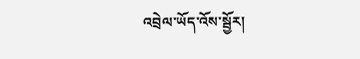འབྲེལ་ཡོད་འོས་སྦྱོར།